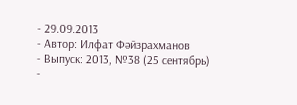- 29.09.2013
- Автор: Илфат Фәйзрахманов
- Выпуск: 2013, №38 (25 сентябрь)
-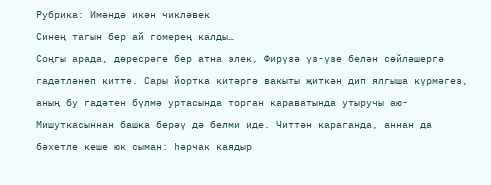Рубрика: Имәндә икән чикләвек
Синең тагын бер ай гомерең калды…
Соңгы арада, дөресрәге бер атна элек, Фирүзә үз-үзе белән сөйләшергә гадәтләнеп китте. Сары йортка китәргә вакыты җиткән дип ялгыша күрмәгез, аның бу гадәтен бүлмә уртасында торган караватында утыручы аю-Мишуткасыннан башка берәү дә белми иде. Читтән караганда, аннан да бәхетле кеше юк сыман: һәрчак каядыр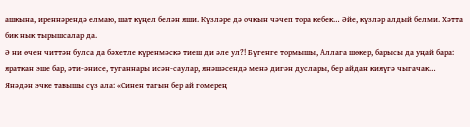ашкына, иреннәрендә елмаю, шат күңел белән яши. Күзләре дә очкын чәчеп тора кебек… Әйе, күзләр алдый белми. Хәтта бик нык тырышсалар да.
Ә ни өчен читтән булса да бәхетле күренмәскә тиеш ди әле ул?! Бүгенге тормышы, Аллага шөкер, барысы да уңай бара: яраткан эше бар, әти-әнисе, туганнары исән-саулар, янәшәсендә менә дигән дуслары, бер айдан кияүгә чыгачак…
Янәдән эчке тавышы сүз ала: «Синен тагын бер ай гомерең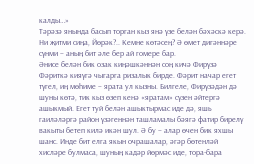калды…»
Тәрәзә янында басып торган кыз янә үзе белән бәхәскә керә. Ни җитми сиңа, Йөрәк?.. Кемне көтәсең? Ә өмет дигәннәре сүнми – аның бит әле бер ай гомере бар.
Әнисе белән бик озак киңәшкәннән соң кичә Фирүзә Фәриткә кияүгә чыгарга ризалык бирде. Фәрит начар егет түгел, иң мөһиме – ярата ул кызны. Билгеле, Фирүзәдән дә шуны көтә, тик кыз өзеп кенә «яратам» сүзен әйтергә ашыкмый. Егет туй белән ашыктырмас иде дә, яшь гаиләләргә район үзәгеннән ташламалы бәягә фатир бирелү вакыты бетеп килә икән шул. Ә бу – алар өчен бик яхшы шанс. Инде бит елга якын очрашалар, әгәр бөтенләй хисләре булмаса, шуның кадәр йөрмәс иде, тора-бара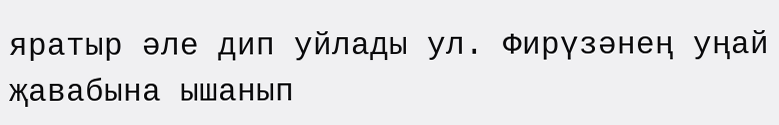яратыр әле дип уйлады ул. Фирүзәнең уңай җавабына ышанып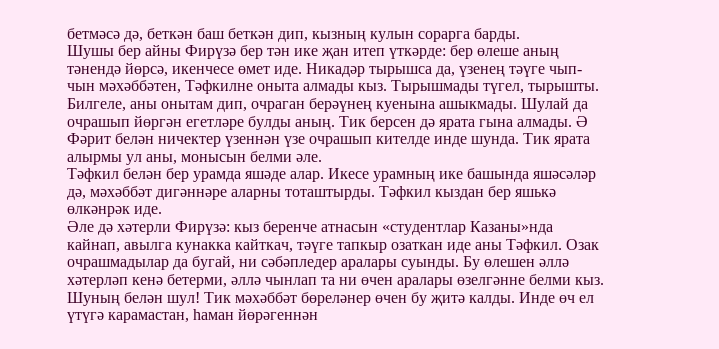бетмәсә дә, беткән баш беткән дип, кызның кулын сорарга барды.
Шушы бер айны Фирүзә бер тән ике җан итеп үткәрде: бер өлеше аның тәнендә йөрсә, икенчесе өмет иде. Никадәр тырышса да, үзенең тәүге чып-чын мәхәббәтен, Тәфкилне оныта алмады кыз. Тырышмады түгел, тырышты. Билгеле, аны онытам дип, очраган берәүнең куенына ашыкмады. Шулай да очрашып йөргән егетләре булды аның. Тик берсен дә ярата гына алмады. Ә Фәрит белән ничектер үзеннән үзе очрашып кителде инде шунда. Тик ярата алырмы ул аны, монысын белми әле.
Тәфкил белән бер урамда яшәде алар. Икесе урамның ике башында яшәсәләр дә, мәхәббәт дигәннәре аларны тоташтырды. Тәфкил кыздан бер яшькә өлкәнрәк иде.
Әле дә хәтерли Фирүзә: кыз беренче атнасын «студентлар Казаны»нда кайнап, авылга кунакка кайткач, тәүге тапкыр озаткан иде аны Тәфкил. Озак очрашмадылар да бугай, ни сәбәпледер аралары суынды. Бу өлешен әллә хәтерләп кенә бетерми, әллә чынлап та ни өчен аралары өзелгәнне белми кыз. Шуның белән шул! Тик мәхәббәт бөреләнер өчен бу җитә калды. Инде өч ел үтүгә карамастан, һаман йөрәгеннән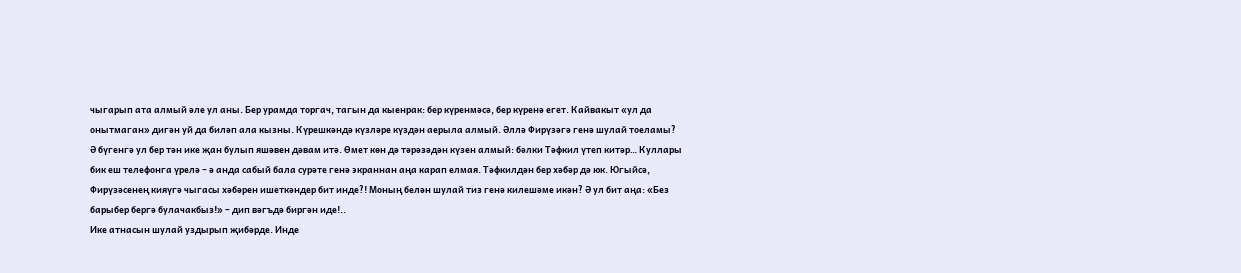чыгарып ата алмый әле ул аны. Бер урамда торгач, тагын да кыенрак: бер күренмәсә, бер күренә егет. Кайвакыт «ул да онытмаган» дигән уй да биләп ала кызны. Күрешкәндә күзләре күздән аерыла алмый. Әллә Фирүзәгә генә шулай тоеламы?
Ә бүгенгә ул бер тән ике җан булып яшәвен дәвам итә. Өмет көн дә тәрәзәдән күзен алмый: бәлки Тәфкил үтеп китәр… Куллары бик еш телефонга үрелә – ә анда сабый бала сурәте генә экраннан аңа карап елмая. Тәфкилдән бер хәбәр дә юк. Югыйсә, Фирүзәсенең кияүгә чыгасы хәбәрен ишеткәндер бит инде?! Моның белән шулай тиз генә килешәме икән? Ә ул бит аңа: «Без барыбер бергә булачакбыз!» – дип вәгъдә биргән иде!..
Ике атнасын шулай уздырып җибәрде. Инде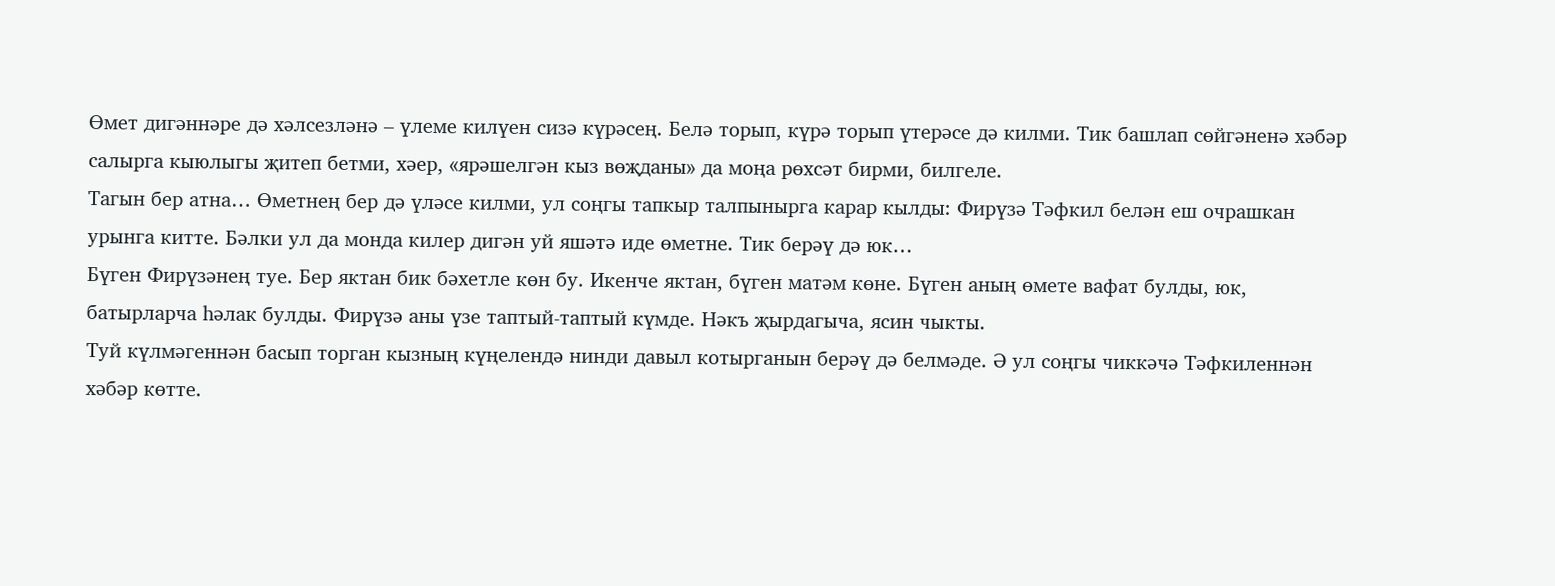Өмет дигәннәре дә хәлсезләнә – үлеме килүен сизә күрәсең. Белә торып, күрә торып үтерәсе дә килми. Тик башлап сөйгәненә хәбәр салырга кыюлыгы җитеп бетми, хәер, «ярәшелгән кыз вөҗданы» да моңа рөхсәт бирми, билгеле.
Тагын бер атна… Өметнең бер дә үләсе килми, ул соңгы тапкыр талпынырга карар кылды: Фирүзә Тәфкил белән еш очрашкан урынга китте. Бәлки ул да монда килер дигән уй яшәтә иде өметне. Тик берәү дә юк…
Бүген Фирүзәнең туе. Бер яктан бик бәхетле көн бу. Икенче яктан, бүген матәм көне. Бүген аның өмете вафат булды, юк, батырларча һәлак булды. Фирүзә аны үзе таптый-таптый күмде. Нәкъ җырдагыча, ясин чыкты.
Туй күлмәгеннән басып торган кызның күңелендә нинди давыл котырганын берәү дә белмәде. Ә ул соңгы чиккәчә Тәфкиленнән хәбәр көтте.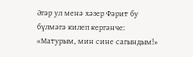Әгәр ул менә хәзер Фәрит бу бүлмәгә килеп кергәнче: «Матурым, мин сине сагындым!»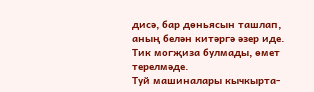дисә, бар дөньясын ташлап, аның белән китәргә әзер иде. Тик могҗиза булмады, өмет терелмәде.
Туй машиналары кычкырта-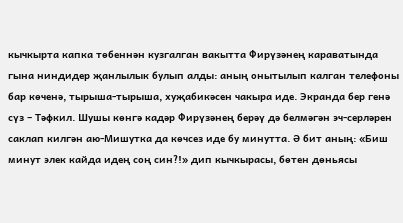кычкырта капка төбеннән кузгалган вакытта Фирүзәнең караватында гына ниндидер җанлылык булып алды: аның онытылып калган телефоны бар көченә, тырыша-тырыша, хуҗабикәсен чакыра иде. Экранда бер генә сүз – Тәфкил. Шушы көнгә кадәр Фирүзәнең берәү дә белмәгән эч-серләрен саклап килгән аю-Мишутка да көчсез иде бу минутта. Ә бит аның: «Биш минут элек кайда идең соң син?!» дип кычкырасы, бөтен дөньясы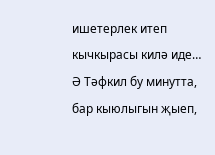ишетерлек итеп кычкырасы килә иде…
Ә Тәфкил бу минутта, бар кыюлыгын җыеп,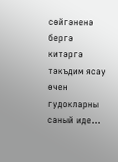сөйгәненә бергә китәргә тәкъдим ясау өчен гудокларны саный иде…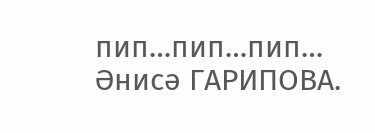пип…пип…пип…
Әнисә ГАРИПОВА.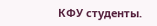КФУ студенты.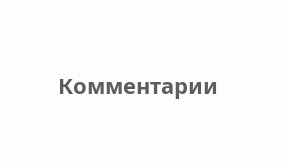Комментарии